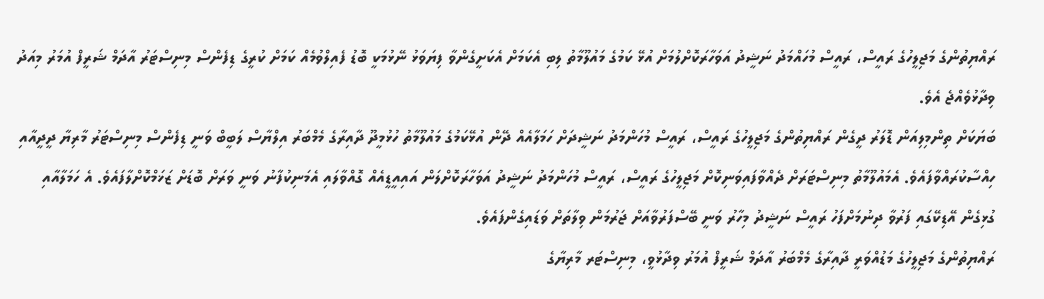ރައްޔިތުންގެ މަޖިލީހުގެ ރައީސް، ރައީސް މުހައްމަދު ނަޝީދު އަވަހާރަކޮށްލުމަށް އުޅޭ ކަމުގެ މައުލޫމާތު ލިބި އެކަމަށް އެކަށީގެންވާ ފިޔަވަޅު ނޭޅުމަކީ ބޮޑު ފެއިލްވުމެއް ކަމަށް ކުރީގެ ޑިފެންސް މިނިސްޓަރު އާދަމް ޝަރީފް އުމަރު މިއަދު ވިދާޅުވެއްޖެ އެވެ.
ބަޔަކަށް ތިންމިލިއަން ޑޮލަރު ދީގެން ރައްޔިތުންގެ މަޖިލީހުގެ ރައީސް، ރައީސް މުހަންމަދު ނަޝީދަށް ހަމަލާއެއް ދޭން އުޅޭކަމުގެ މައުލޫމާތު ހުޅުމީދޫ ދާއިރާގެ މެމްބަރު އިލްޔާސް ލަބީބް ވަނީ ޑިފެންސް މިނިސްޓަރު މާރިޔާ ދީދީއާއި ހިއްސާކުރައްވާފައެވެ. އެމައުލޫމާތު މިނިސްޓަރަށް ދެއްވާފައިވަނިކޮށް މަޖިލީހުގެ ރައީސް، ރައީސް މުހަންމަދު ނަޝީދު އަވަހާރަކޮށްލަން އައިއީޑީއެއް ގޮއްވާލައި އެމަނިކުފާނު ވަނީ ވަރަށް ބޮޑަށް ޒަޚަމްކޮށްލާފައެވެ. އެ ހަމަލާއާއި ގުޅިގެން އޭޑިކޭގައި ފަރުވާ ދިނުމަށްފަހު ރައީސް ނަޝީދު މިހާރު ވަނީ ބޭސްފަރުވާއަށް ޖަރުމަން ވިލާތަށް ވަޑައިގެންފައެވެ.
ރައްޔިތުންގެ މަޖިލީހުގެ މަޑުއްވަރީ ދާއިރާގެ މެމްބަރު އާދަމް ޝަރީފް އުމަރު ވިދާޅުވީ، މިނިސްޓަރ މާރިޔާގެ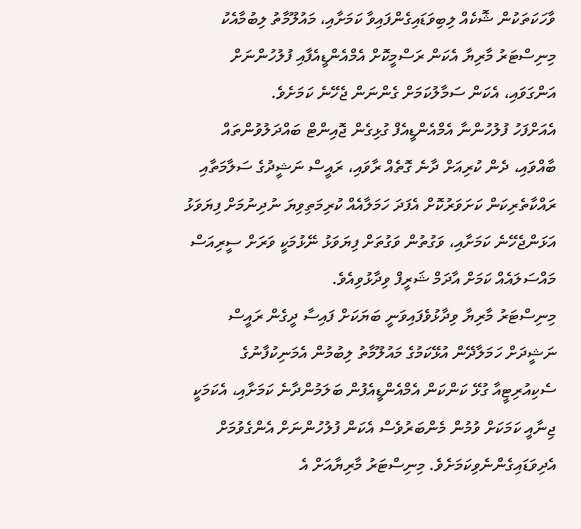ވާހަކަތަކުން ޝޮކެއް ލިބިވަޑައިގެންފައިވާ ކަމަށާއި، މައުލޫމާތު ލިބުމާއެކު މިނިސްޓަރު މާރިޔާ އެކަން ރަސްމީކޮށް އެމްއެންޑީއެފާއި ފުލުހުންނަށް އަންގަވައި، އެކަން ސަމާލުކަމަށް ގެންނަން ޖެހޭނެ ކަމަށެވެ.
އެއަށްފަހު ފުލުހުންނާ އެމްއެންޑީއެފް ގުޅިގެން ޖޮއިންޓް ބައްދަލުވުންތައް ބާއްވައި، ދެން ކުރިއަށް ދާނެ ގޮތެއް ރާވައި، ރައީސް ނަޝީދުގެ ސަލާމަތާއި ރައްކާތެރިކަން ކަށަވަރުކޮށް އެފަދަ ހަމަލާއެއް ކުރިމަތިވިޔަ ނުދިނުމަށް ފިޔަވަޅު އަޅަންޖެހޭނެ ކަމަށާއި، ވަގުތުން ވަގުތަށް ފިޔަވަޅު ނޭޅުމަކީ ވަރަށް ސީރިއަސް މައްސަލައެއް ކަމަށް އާދަމް ޝަރީފް ވިދާޅުވިއެވެ.
މިނިސްޓަރު މާރިޔާ ވިދާޅުވެފައިވަނީ ބަޔަކަށް ފައިސާ ދީގެން ރައީސް ނަޝީދަށް ހަމަލާދޭން އުޅޭކަމުގެ މައުލޫމާތު ލިބުމުން އެމަނިކުފާނުގެ ސެކިއުރިޓީއާ ގުޅޭ ކަންކަން އެމްއެންޑީއެފުން ބަލަމުންދާނެ ކަމަށާއި، އެކަމަކީ ޖިނާއީ ކަމަކަށް ވުމުން މެންބަރުވެސް އެކަން ފުލުހުންނަށް އެންގެވުމަށް އެދިވަޑައިގެންނެވިކަމަށެވެ. މިނިސްޓަރު މާރިޔާއަށް އެ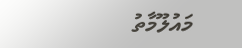މައުލޫމާތު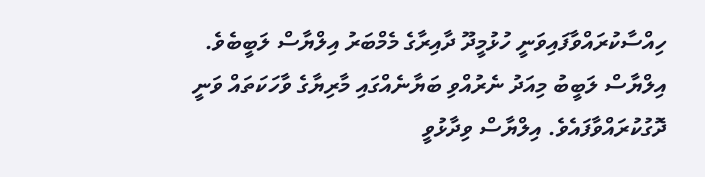ހިއްސާކުރައްވާފައިވަނީ ހުޅުމީދޫ ދާއިރާގެ މެމްބަރު އިލްޔާސް ލަބީބެވެ.
އިލްޔާސް ލަބީބު މިއަދު ނެރުއްވި ބަޔާނެއްގައި މާރިޔާގެ ވާހަކަތައް ވަނީ ދޮގުކުރައްވާފައެވެ. އިލްޔާސް ވިދާޅުވީ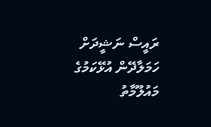ރައީސް ނަޝީދަށް ހަމަލާދޭން އުޅޭކަމުގެ މައުލޫމާތު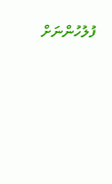ފުލުހުންނަށް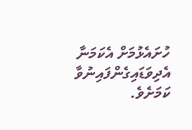ހުށައެޅުމަށް އެކަމަނާ އެދިވަޑައިގެންފައިނުވާ ކަމަށެވެ.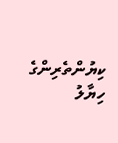ކިޔުންތެރިންގެ ހިޔާލު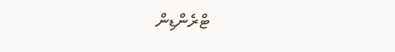ޓްރެންޑިން